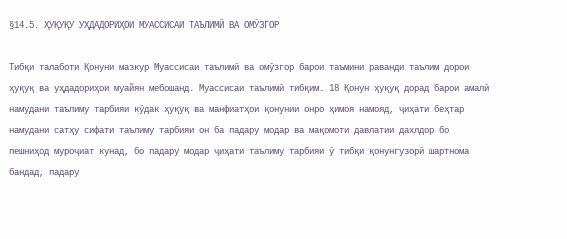§14.5. ҲУҚУҚУ УҲДАДОРИҲОИ МУАССИСАИ ТАЪЛИМӢ ВА ОМӮЗГОР

Тибқи талаботи Қонуни мазкур Муассисаи таълимӣ ва омӯзгор барои таъмини раванди таълим дорои ҳуқуқ ва уҳдадориҳои муайян мебошанд. Муассисаи таълимӣ тибқим. 18 Қонун ҳуқуқ дорад барои амалӣ намудани таълиму тарбияи кӯдак ҳуқуқ ва манфиатҳои қонунии онро ҳимоя намояд, ҷиҳати беҳтар намудани сатҳу сифати таълиму тарбияи он ба падару модар ва мақомоти давлатии дахлдор бо пешниҳод муроҷиат кунад, бо падару модар ҷиҳати таълиму тарбияи ӯ тибқи қонунгузорӣ шартнома бандад, падару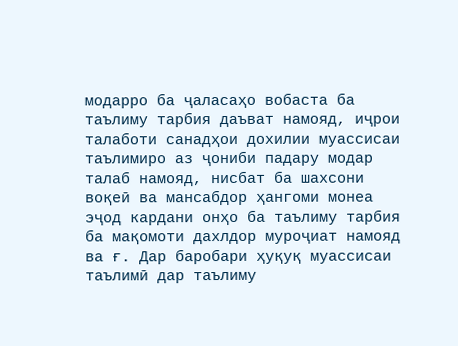модарро ба ҷаласаҳо вобаста ба таълиму тарбия даъват намояд, иҷрои талаботи санадҳои дохилии муассисаи таълимиро аз ҷониби падару модар талаб намояд, нисбат ба шахсони воқеӣ ва мансабдор ҳангоми монеа эҷод кардани онҳо ба таълиму тарбия ба мақомоти дахлдор муроҷиат намояд ва ғ. Дар баробари ҳуқуқ муассисаи таълимӣ дар таълиму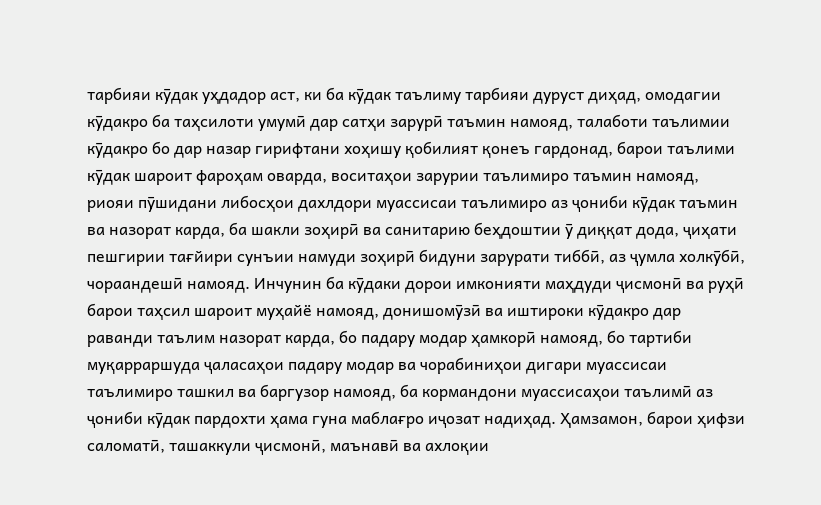тарбияи кӯдак уҳдадор аст, ки ба кӯдак таълиму тарбияи дуруст диҳад, омодагии кӯдакро ба таҳсилоти умумӣ дар сатҳи зарурӣ таъмин намояд, талаботи таълимии кӯдакро бо дар назар гирифтани хоҳишу қобилият қонеъ гардонад, барои таълими кӯдак шароит фароҳам оварда, воситаҳои зарурии таълимиро таъмин намояд, риояи пӯшидани либосҳои дахлдори муассисаи таълимиро аз ҷониби кӯдак таъмин ва назорат карда, ба шакли зоҳирӣ ва санитарию беҳдоштии ӯ диққат дода, ҷиҳати пешгирии тағйири сунъии намуди зоҳирӣ бидуни зарурати тиббӣ, аз ҷумла холкӯбӣ, чораандешӣ намояд. Инчунин ба кӯдаки дорои имконияти маҳдуди ҷисмонӣ ва руҳӣ барои таҳсил шароит муҳайё намояд, донишомӯзӣ ва иштироки кӯдакро дар раванди таълим назорат карда, бо падару модар ҳамкорӣ намояд, бо тартиби муқарраршуда ҷаласаҳои падару модар ва чорабиниҳои дигари муассисаи таълимиро ташкил ва баргузор намояд, ба кормандони муассисаҳои таълимӣ аз ҷониби кӯдак пардохти ҳама гуна маблағро иҷозат надиҳад. Ҳамзамон, барои ҳифзи саломатӣ, ташаккули ҷисмонӣ, маънавӣ ва ахлоқии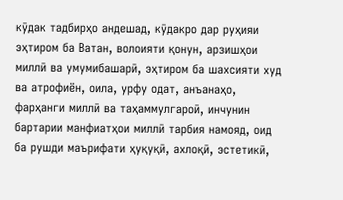кӯдак тадбирҳо андешад, кӯдакро дар руҳияи эҳтиром ба Ватан, волоияти қонун, арзишҳои миллӣ ва умумибашарӣ, эҳтиром ба шахсияти худ ва атрофиён, оила, урфу одат, анъанаҳо, фарҳанги миллӣ ва таҳаммулгароӣ, инчунин бартарии манфиатҳои миллӣ тарбия намояд, оид ба рушди маърифати ҳуқуқӣ, ахлоқӣ, эстетикӣ,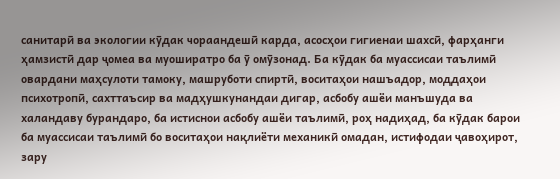санитарӣ ва экологии кӯдак чораандешӣ карда, асосҳои гигиенаи шахсӣ, фарҳанги ҳамзистӣ дар ҷомеа ва муоширатро ба ӯ омӯзонад. Ба кӯдак ба муассисаи таълимӣ овардани маҳсулоти тамоку, машруботи спиртӣ, воситаҳои нашъадор, моддаҳои психотропӣ, сахттаъсир ва мадҳушкунандаи дигар, асбобу ашёи манъшуда ва халандаву бурандаро, ба истиснои асбобу ашёи таълимӣ, роҳ надиҳад, ба кӯдак барои ба муассисаи таълимӣ бо воситаҳои нақлиёти механикӣ омадан, истифодаи ҷавоҳирот, зару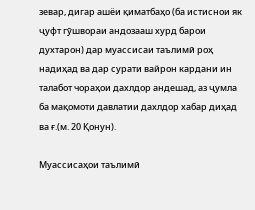зевар, дигар ашёи қиматбаҳо (ба истиснои як ҷуфт гӯшвораи андозааш хурд барои духтарон) дар муассисаи таълимӣ роҳ надиҳад ва дар сурати вайрон кардани ин талабот чораҳои дахлдор андешад, аз ҷумла ба мақомоти давлатии дахлдор хабар диҳад ва ғ.(м. 20 Қонун).

Муассисаҳои таълимӣ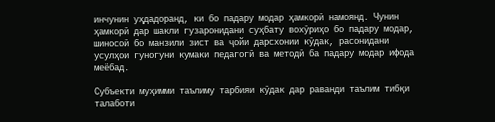инчунин уҳдадоранд, ки бо падару модар ҳамкорӣ намоянд. Чунин ҳамкорӣ дар шакли гузаронидани суҳбату вохӯриҳо бо падару модар, шиносоӣ бо манзили зист ва ҷойи дарсхонии кӯдак, расонидани усулҳои гуногуни кумаки педагогӣ ва методӣ ба падару модар ифода меёбад.

Субъекти муҳимми таълиму тарбияи кӯдак дар раванди таълим тибқи талаботи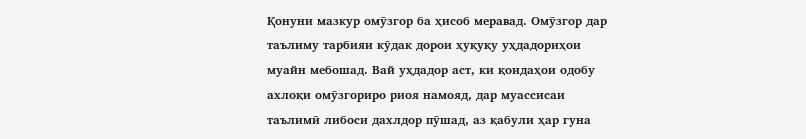Қонуни мазкур омӯзгор ба ҳисоб меравад. Омӯзгор дар таълиму тарбияи кӯдак дорои ҳуқуқу уҳдадориҳои муайн мебошад. Вай уҳдадор аст, ки қоидаҳои одобу ахлоқи омӯзгориро риоя намояд, дар муассисаи таълимӣ либоси дахлдор пӯшад, аз қабули ҳар гуна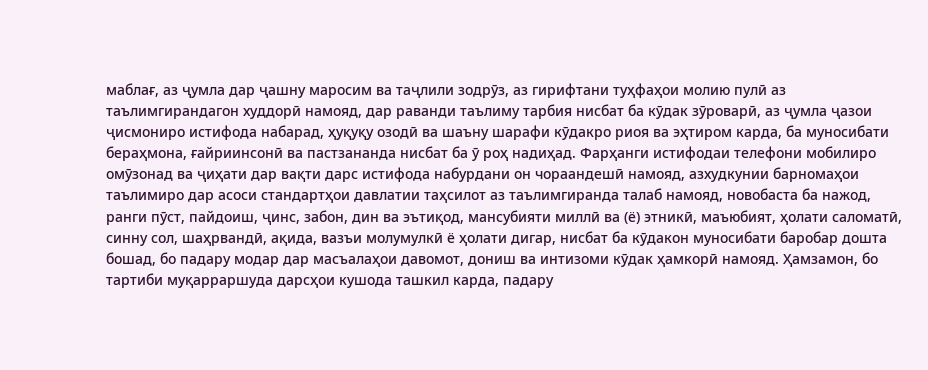маблағ, аз ҷумла дар ҷашну маросим ва таҷлили зодрӯз, аз гирифтани туҳфаҳои молию пулӣ аз таълимгирандагон худдорӣ намояд, дар раванди таълиму тарбия нисбат ба кӯдак зӯроварӣ, аз ҷумла ҷазои ҷисмониро истифода набарад, ҳуқуқу озодӣ ва шаъну шарафи кӯдакро риоя ва эҳтиром карда, ба муносибати бераҳмона, ғайриинсонӣ ва пастзананда нисбат ба ӯ роҳ надиҳад. Фарҳанги истифодаи телефони мобилиро омӯзонад ва ҷиҳати дар вақти дарс истифода набурдани он чораандешӣ намояд, азхудкунии барномаҳои таълимиро дар асоси стандартҳои давлатии таҳсилот аз таълимгиранда талаб намояд, новобаста ба нажод, ранги пӯст, пайдоиш, ҷинс, забон, дин ва эътиқод, мансубияти миллӣ ва (ё) этникӣ, маъюбият, ҳолати саломатӣ, синну сол, шаҳрвандӣ, ақида, вазъи молумулкӣ ё ҳолати дигар, нисбат ба кӯдакон муносибати баробар дошта бошад, бо падару модар дар масъалаҳои давомот, дониш ва интизоми кӯдак ҳамкорӣ намояд. Ҳамзамон, бо тартиби муқарраршуда дарсҳои кушода ташкил карда, падару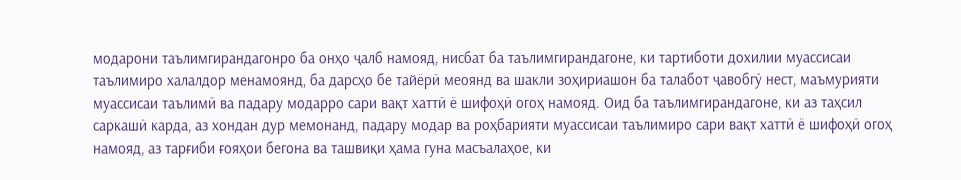модарони таълимгирандагонро ба онҳо ҷалб намояд, нисбат ба таълимгирандагоне, ки тартиботи дохилии муассисаи таълимиро халалдор менамоянд, ба дарсҳо бе тайёрӣ меоянд ва шакли зоҳириашон ба талабот ҷавобгӯ нест, маъмурияти муассисаи таълимӣ ва падару модарро сари вақт хаттӣ ё шифоҳӣ огоҳ намояд. Оид ба таълимгирандагоне, ки аз таҳсил саркашӣ карда, аз хондан дур мемонанд, падару модар ва роҳбарияти муассисаи таълимиро сари вақт хаттӣ ё шифоҳӣ огоҳ намояд, аз тарғиби ғояҳои бегона ва ташвиқи ҳама гуна масъалаҳое, ки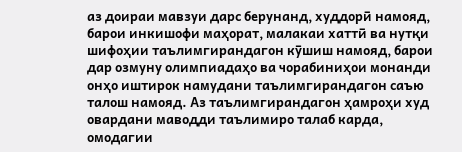аз доираи мавзуи дарс берунанд, худдорӣ намояд, барои инкишофи маҳорат, малакаи хаттӣ ва нутқи шифоҳии таълимгирандагон кӯшиш намояд, барои дар озмуну олимпиадаҳо ва чорабиниҳои монанди онҳо иштирок намудани таълимгирандагон саъю талош намояд. Аз таълимгирандагон ҳамроҳи худ овардани маводди таълимиро талаб карда, омодагии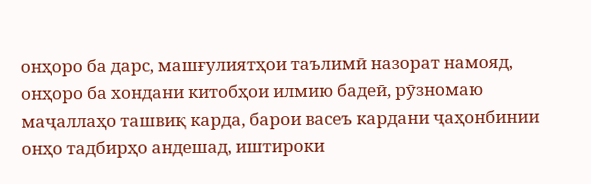онҳоро ба дарс, машғулиятҳои таълимӣ назорат намояд, онҳоро ба хондани китобҳои илмию бадеӣ, рӯзномаю маҷаллаҳо ташвиқ карда, барои васеъ кардани ҷаҳонбинии онҳо тадбирҳо андешад, иштироки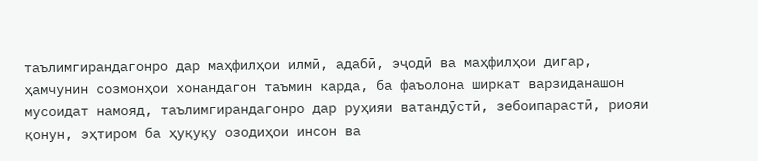таълимгирандагонро дар маҳфилҳои илмӣ, адабӣ, эҷодӣ ва маҳфилҳои дигар, ҳамчунин созмонҳои хонандагон таъмин карда, ба фаъолона ширкат варзиданашон мусоидат намояд, таълимгирандагонро дар руҳияи ватандӯстӣ, зебоипарастӣ, риояи қонун, эҳтиром ба ҳуқуқу озодиҳои инсон ва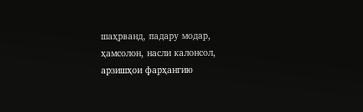шаҳрванд, падару модар, ҳамсолон, насли калонсол, арзишҳои фарҳангию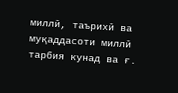миллӣ, таърихӣ ва муқаддасоти миллӣ тарбия кунад ва ғ.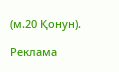(м.20 Қонун).

Реклама